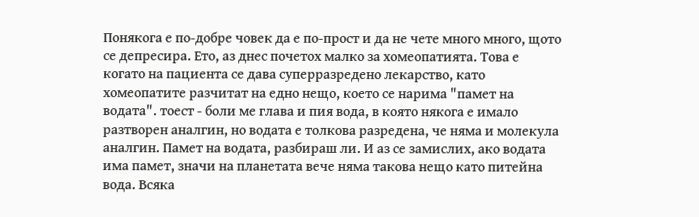Понякога е по-добре човек да е по-прост и да не чете много много, щото се депресира. Ето, аз днес почетох малко за хомеопатията. Това е когато на пациента се дава суперразредено лекарство, като хомеопатите разчитат на едно нещо, което се нарима "памет на водата". тоест - боли ме глава и пия вода, в която някога е имало разтворен аналгин, но водата е толкова разредена, че няма и молекула аналгин. Памет на водата, разбираш ли. И аз се замислих, ако водата има памет, значи на планетата вече няма такова нещо като питейна вода. Всяка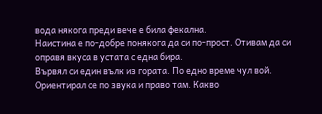вода някога преди вече е била фекална.
Наистина е по-добре понякога да си по-прост. Отивам да си оправя вкуса в устата с една бира.
Вървял си един вълк из гората. По едно време чул вой. Ориентирал се по звука и право там. Какво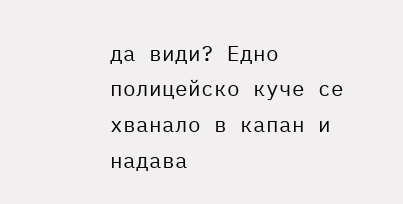да види? Едно полицейско куче се хванало в капан и надава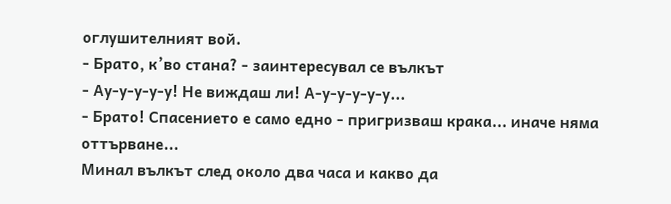оглушителният вой.
- Брато, к’во стана? - заинтересувал се вълкът
- Ау-у-у-у-у! Не виждаш ли! А-у-у-у-у-у...
- Брато! Спасението е само едно - пригризваш крака... иначе няма оттърване...
Минал вълкът след около два часа и какво да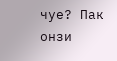чуе? Пак онзи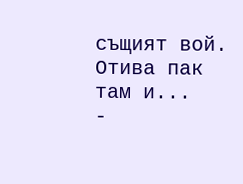същият вой. Отива пак там и...
-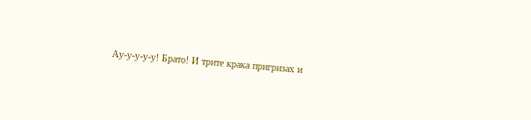Ау-у-у-у-у! Брато! И трите крака пригризах и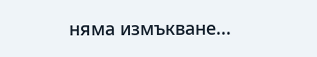няма измъкване...